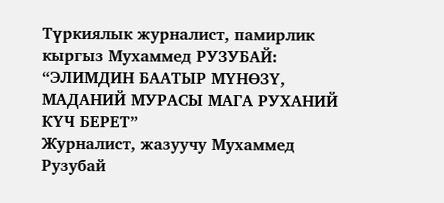Түркиялык журналист, памирлик кыргыз Мухаммед РУЗУБАЙ: “ЭЛИМДИН БААТЫР МҮНӨЗҮ, МАДАНИЙ МУРАСЫ МАГА РУХАНИЙ КҮЧ БЕРЕТ”
Журналист, жазуучу Мухаммед Рузубай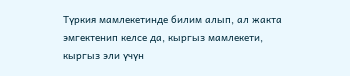Түркия мамлекетинде билим алып, ал жакта эмгектенип келсе да, кыргыз мамлекети, кыргыз эли үчүн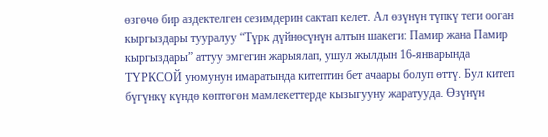өзгөчө бир аздектелген сезимдерин сактап келет. Ал өзүнүн түпкү теги ооган кыргыздары тууралуу “Түрк дүйнөсүнүн алтын шакеги: Памир жана Памир кыргыздары” аттуу эмгегин жарыялап, ушул жылдын 16-январында ТҮРКСОЙ уюмунун имаратында китептин бет ачаары болуп өттү. Бул китеп бүгүнкү күндө көптөгөн мамлекеттерде кызыгууну жаратууда. Өзүнүн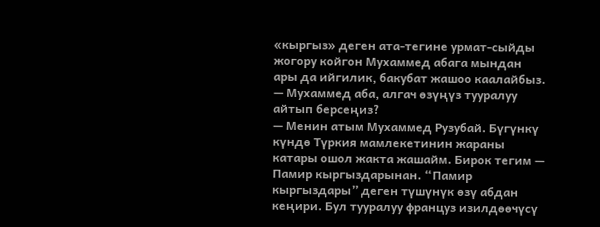«кыргыз» деген ата-тегине урмат-сыйды жогору койгон Мухаммед абага мындан ары да ийгилик, бакубат жашоо каалайбыз.
— Мухаммед аба, алгач өзүңүз тууралуу айтып берсеңиз?
— Менин атым Мухаммед Рузубай. Бүгүнкү күндө Түркия мамлекетинин жараны катары ошол жакта жашайм. Бирок тегим — Памир кыргыздарынан. “Памир кыргыздары” деген түшүнүк өзү абдан кеңири. Бул тууралуу француз изилдөөчүсү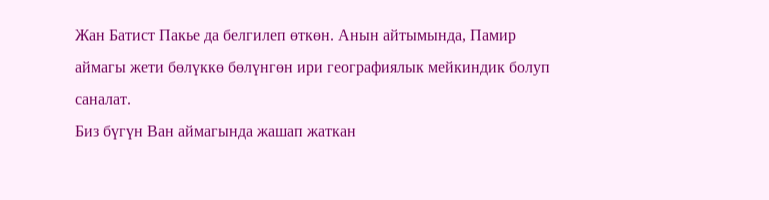Жан Батист Пакье да белгилеп өткөн. Анын айтымында, Памир аймагы жети бөлүккө бөлүнгөн ири географиялык мейкиндик болуп саналат.
Биз бүгүн Ван аймагында жашап жаткан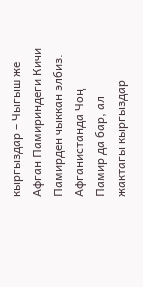кыргыздар – Чыгыш же Афган Памириндеги Кичи Памирден чыккан элбиз. Афганистанда Чоң Памир да бар, ал жактагы кыргыздар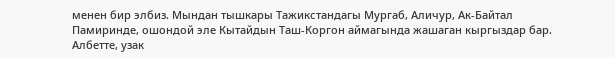менен бир элбиз. Мындан тышкары Тажикстандагы Мургаб, Аличур, Ак-Байтал Памиринде, ошондой эле Кытайдын Таш-Коргон аймагында жашаган кыргыздар бар. Албетте, узак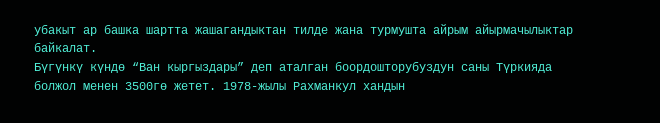убакыт ар башка шартта жашагандыктан тилде жана турмушта айрым айырмачылыктар байкалат.
Бүгүнкү күндө “Ван кыргыздары” деп аталган боордошторубуздун саны Түркияда болжол менен 3500гө жетет. 1978-жылы Рахманкул хандын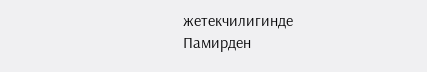жетекчилигинде Памирден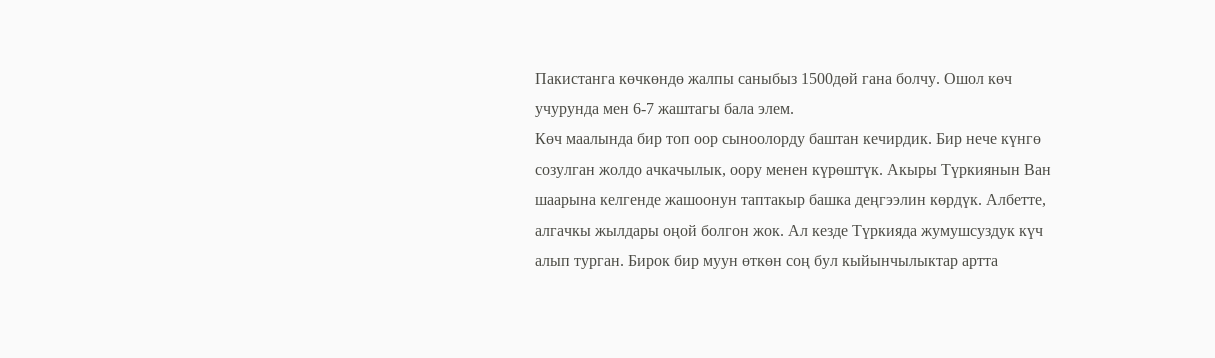Пакистанга көчкөндө жалпы саныбыз 1500дөй гана болчу. Ошол көч учурунда мен 6-7 жаштагы бала элем.
Көч маалында бир топ оор сыноолорду баштан кечирдик. Бир нече күнгө созулган жолдо ачкачылык, оору менен күрөштүк. Акыры Түркиянын Ван шаарына келгенде жашоонун таптакыр башка деңгээлин көрдүк. Албетте, алгачкы жылдары оңой болгон жок. Ал кезде Түркияда жумушсуздук күч алып турган. Бирок бир муун өткөн соң бул кыйынчылыктар артта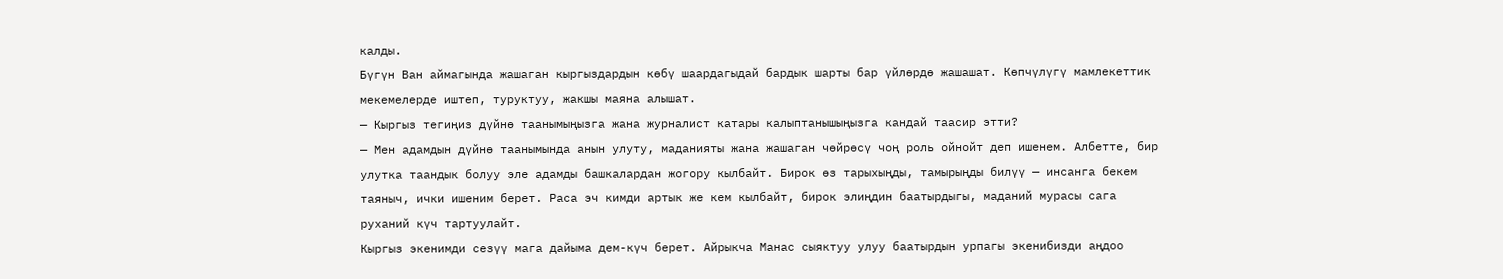калды.
Бүгүн Ван аймагында жашаган кыргыздардын көбү шаардагыдай бардык шарты бар үйлөрдө жашашат. Көпчүлүгү мамлекеттик мекемелерде иштеп, туруктуу, жакшы маяна алышат.
— Кыргыз тегиңиз дүйнө таанымыңызга жана журналист катары калыптанышыңызга кандай таасир этти?
— Мен адамдын дүйнө таанымында анын улуту, маданияты жана жашаган чөйрөсү чоң роль ойнойт деп ишенем. Албетте, бир улутка таандык болуу эле адамды башкалардан жогору кылбайт. Бирок өз тарыхыңды, тамырыңды билүү — инсанга бекем таяныч, ички ишеним берет. Раса эч кимди артык же кем кылбайт, бирок элиңдин баатырдыгы, маданий мурасы сага руханий күч тартуулайт.
Кыргыз экенимди сезүү мага дайыма дем-күч берет. Айрыкча Манас сыяктуу улуу баатырдын урпагы экенибизди аңдоо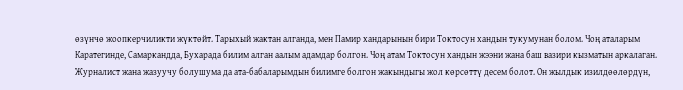өзүнчө жоопкерчиликти жүктөйт. Тарыхый жактан алганда, мен Памир хандарынын бири Токтосун хандын тукумунан болом. Чоң аталарым Каратегинде, Самаркандда, Бухарада билим алган аалым адамдар болгон. Чоң атам Токтосун хандын жээни жана баш вазири кызматын аркалаган.
Журналист жана жазуучу болушума да ата-бабаларымдын билимге болгон жакындыгы жол көрсөттү десем болот. Он жылдык изилдөөлөрдүн,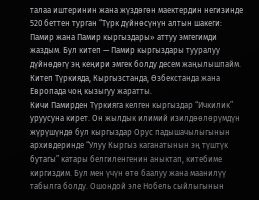талаа иштеринин жана жүздөгөн маектердин негизинде 520 беттен турган “Түрк дүйнөсүнүн алтын шакеги: Памир жана Памир кыргыздары» аттуу эмгегимди жаздым. Бул китеп — Памир кыргыздары тууралуу дүйнөдөгү эң кеңири эмгек болду десем жаңылышпайм. Китеп Түркияда, Кыргызстанда, Өзбекстанда жана Европада чоң кызыгуу жаратты.
Кичи Памирден Түркияга келген кыргыздар “Ичкилик” уруусуна кирет. Он жылдык илимий изилдөөлөрүмдүн жүрүшүндө бул кыргыздар Орус падышачылыгынын архивдеринде “Улуу Кыргыз каганатынын эң түштүк бутагы” катары белгиленгенин аныктап, китебиме киргиздим. Бул мен үчүн өтө баалуу жана маанилүү табылга болду. Ошондой эле Нобель сыйлыгынын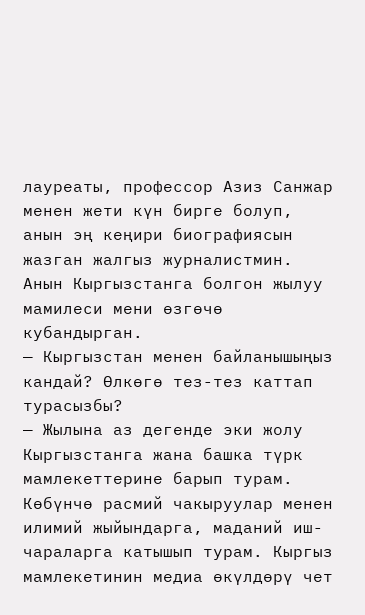лауреаты, профессор Азиз Санжар менен жети күн бирге болуп, анын эң кеңири биографиясын жазган жалгыз журналистмин. Анын Кыргызстанга болгон жылуу мамилеси мени өзгөчө кубандырган.
— Кыргызстан менен байланышыңыз кандай? Өлкөгө тез-тез каттап турасызбы?
— Жылына аз дегенде эки жолу Кыргызстанга жана башка түрк мамлекеттерине барып турам. Көбүнчө расмий чакыруулар менен илимий жыйындарга, маданий иш-чараларга катышып турам. Кыргыз мамлекетинин медиа өкүлдөрү чет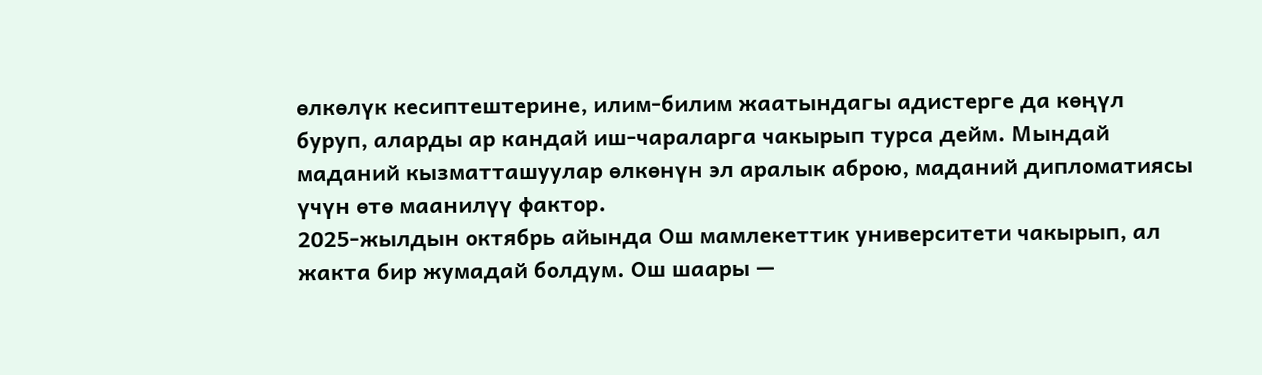өлкөлүк кесиптештерине, илим-билим жаатындагы адистерге да көңүл буруп, аларды ар кандай иш-чараларга чакырып турса дейм. Мындай маданий кызматташуулар өлкөнүн эл аралык аброю, маданий дипломатиясы үчүн өтө маанилүү фактор.
2025-жылдын октябрь айында Ош мамлекеттик университети чакырып, ал жакта бир жумадай болдум. Ош шаары —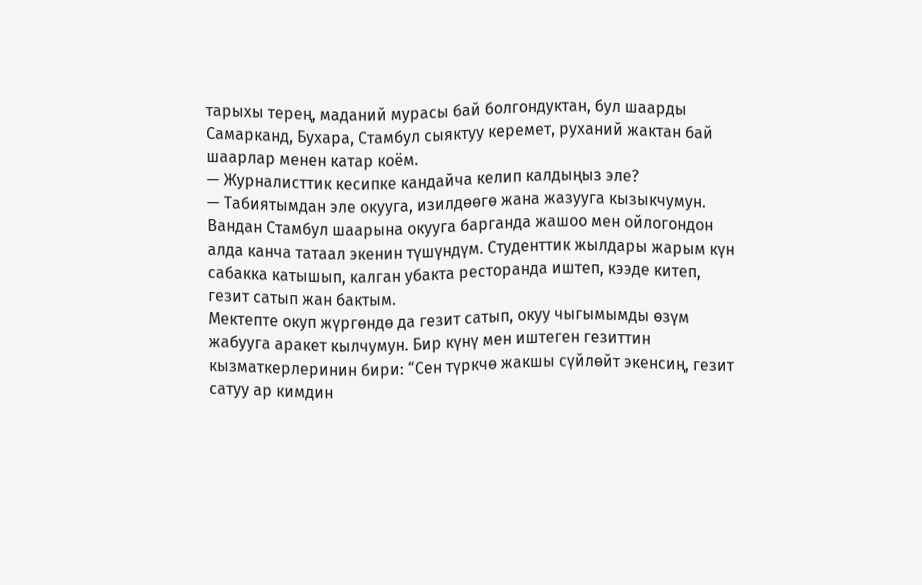тарыхы терең, маданий мурасы бай болгондуктан, бул шаарды Самарканд, Бухара, Стамбул сыяктуу керемет, руханий жактан бай шаарлар менен катар коём.
— Журналисттик кесипке кандайча келип калдыңыз эле?
— Табиятымдан эле окууга, изилдөөгө жана жазууга кызыкчумун. Вандан Стамбул шаарына окууга барганда жашоо мен ойлогондон алда канча татаал экенин түшүндүм. Студенттик жылдары жарым күн сабакка катышып, калган убакта ресторанда иштеп, кээде китеп, гезит сатып жан бактым.
Мектепте окуп жүргөндө да гезит сатып, окуу чыгымымды өзүм жабууга аракет кылчумун. Бир күнү мен иштеген гезиттин кызматкерлеринин бири: “Сен түркчө жакшы сүйлөйт экенсиң, гезит сатуу ар кимдин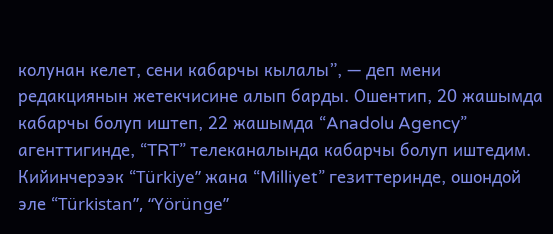колунан келет, сени кабарчы кылалы”, — деп мени редакциянын жетекчисине алып барды. Ошентип, 20 жашымда кабарчы болуп иштеп, 22 жашымда “Anadolu Agency” агенттигинде, “TRT” телеканалында кабарчы болуп иштедим. Кийинчерээк “Türkiye” жана “Milliyet” гезиттеринде, ошондой эле “Türkistan”, “Yörünge”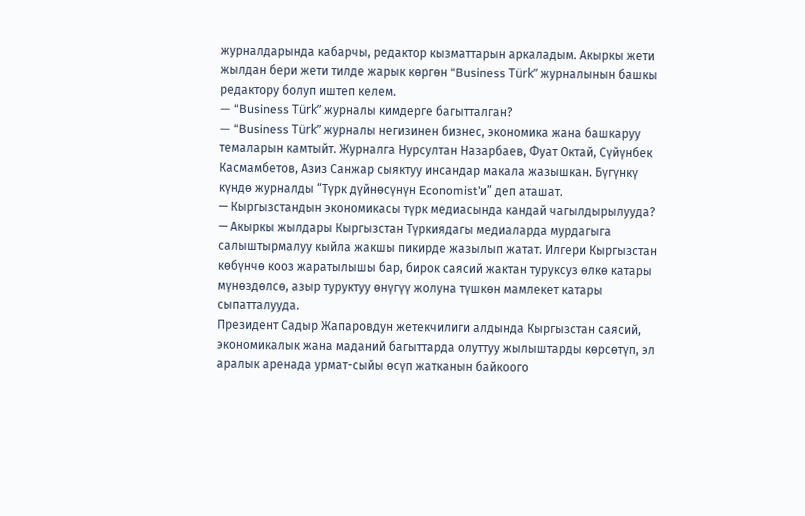журналдарында кабарчы, редактор кызматтарын аркаладым. Акыркы жети жылдан бери жети тилде жарык көргөн “Business Türk” журналынын башкы редактору болуп иштеп келем.
— “Business Türk” журналы кимдерге багытталган?
— “Business Türk” журналы негизинен бизнес, экономика жана башкаруу темаларын камтыйт. Журналга Нурсултан Назарбаев, Фуат Октай, Сүйүнбек Касмамбетов, Азиз Санжар сыяктуу инсандар макала жазышкан. Бүгүнкү күндө журналды “Түрк дүйнөсүнүн Economist’и” деп аташат.
— Кыргызстандын экономикасы түрк медиасында кандай чагылдырылууда?
— Акыркы жылдары Кыргызстан Түркиядагы медиаларда мурдагыга салыштырмалуу кыйла жакшы пикирде жазылып жатат. Илгери Кыргызстан көбүнчө кооз жаратылышы бар, бирок саясий жактан туруксуз өлкө катары мүнөздөлсө, азыр туруктуу өнүгүү жолуна түшкөн мамлекет катары сыпатталууда.
Президент Садыр Жапаровдун жетекчилиги алдында Кыргызстан саясий, экономикалык жана маданий багыттарда олуттуу жылыштарды көрсөтүп, эл аралык аренада урмат-сыйы өсүп жатканын байкоого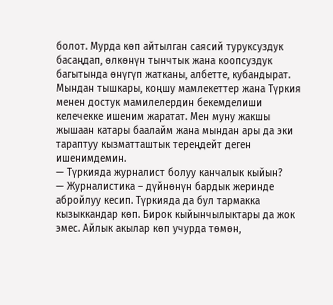болот. Мурда көп айтылган саясий туруксуздук басаңдап, өлкөнүн тынчтык жана коопсуздук багытында өнүгүп жатканы, албетте, кубандырат.
Мындан тышкары, коңшу мамлекеттер жана Түркия менен достук мамилелердин бекемделиши келечекке ишеним жаратат. Мен муну жакшы жышаан катары баалайм жана мындан ары да эки тараптуу кызматташтык тереңдейт деген ишенимдемин.
— Түркияда журналист болуу канчалык кыйын?
— Журналистика – дүйнөнүн бардык жеринде абройлуу кесип. Түркияда да бул тармакка кызыккандар көп. Бирок кыйынчылыктары да жок эмес. Айлык акылар көп учурда төмөн,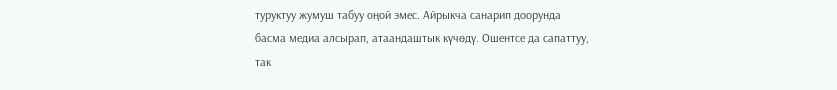туруктуу жумуш табуу оңой эмес. Айрыкча санарип доорунда басма медиа алсырап, атаандаштык күчөдү. Ошентсе да сапаттуу, так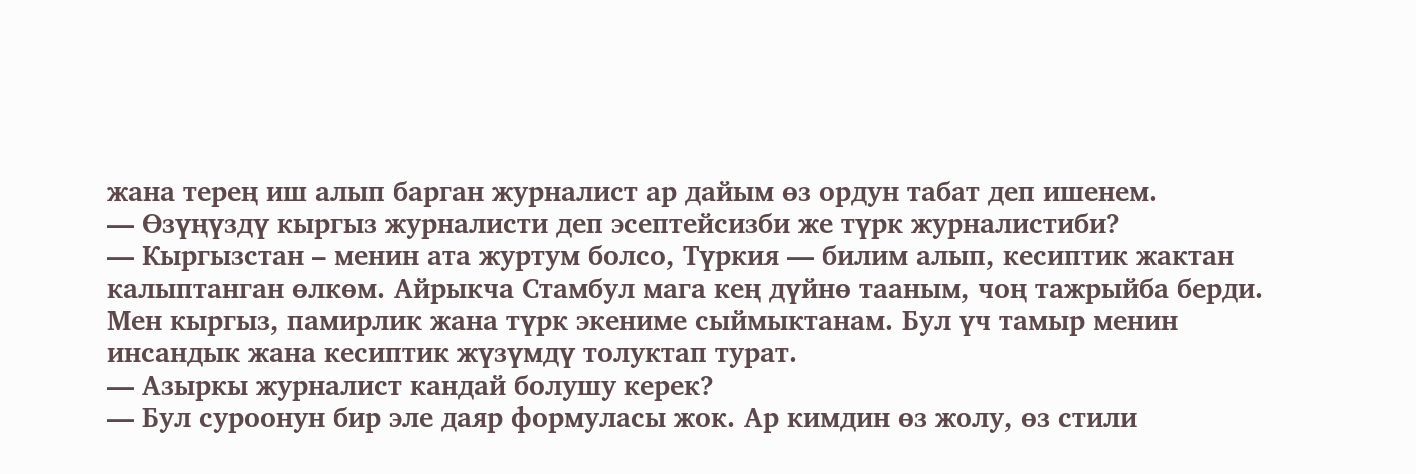жана терең иш алып барган журналист ар дайым өз ордун табат деп ишенем.
— Өзүңүздү кыргыз журналисти деп эсептейсизби же түрк журналистиби?
— Кыргызстан – менин ата журтум болсо, Түркия — билим алып, кесиптик жактан калыптанган өлкөм. Айрыкча Стамбул мага кең дүйнө тааным, чоң тажрыйба берди. Мен кыргыз, памирлик жана түрк экениме сыймыктанам. Бул үч тамыр менин инсандык жана кесиптик жүзүмдү толуктап турат.
— Азыркы журналист кандай болушу керек?
— Бул суроонун бир эле даяр формуласы жок. Ар кимдин өз жолу, өз стили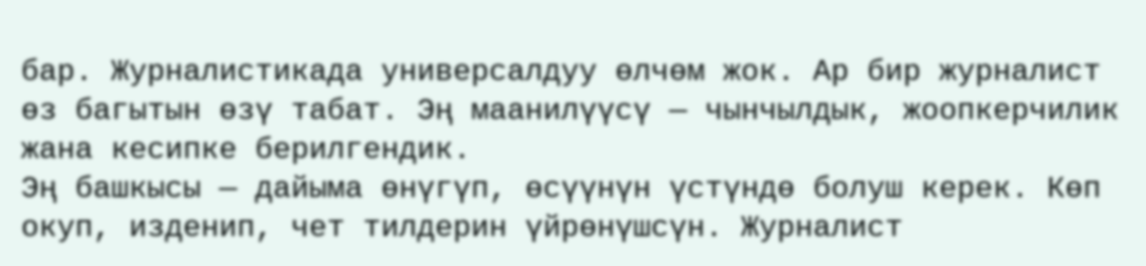бар. Журналистикада универсалдуу өлчөм жок. Ар бир журналист өз багытын өзү табат. Эң маанилүүсү — чынчылдык, жоопкерчилик жана кесипке берилгендик.
Эң башкысы — дайыма өнүгүп, өсүүнүн үстүндө болуш керек. Көп окуп, изденип, чет тилдерин үйрөнүшсүн. Журналист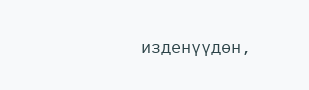изденүүдөн,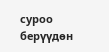суроо берүүдөн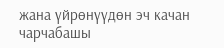жана үйрөнүүдөн эч качан чарчабашы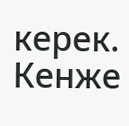керек.
Кенже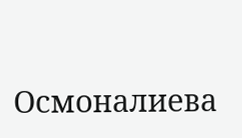Осмоналиева